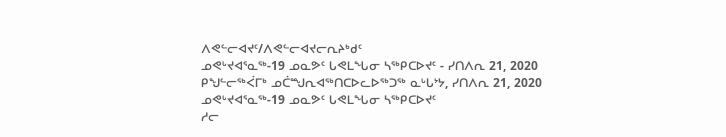ᐱᕙᓪᓕᐊᔪᑦ/ᐱᕙᓪᓕᐊᔪᓕᕆᔨᒃᑯᑦ
ᓄᕙᒡᔪᐊᕐᓇᖅ-19 ᓄᓇᕗᑦ ᒐᕙᒪᖓᓂ ᓴᖅᑭᑕᐅᔪᑦ - ᓯᑎᐱᕆ 21, 2020
ᑭᖑᓪᓕᖅᐹᒥᒃ ᓄᑖᙳᕆᐊᖅᑎᑕᐅᓚᐅᖅᑐᖅ ᓇᒡᒐᔾᔭ, ᓯᑎᐱᕆ 21, 2020
ᓄᕙᒡᔪᐊᕐᓇᖅ-19 ᓄᓇᕗᑦ ᒐᕙᒪᖓᓂ ᓴᖅᑭᑕᐅᔪᑦ
ᓱᓕ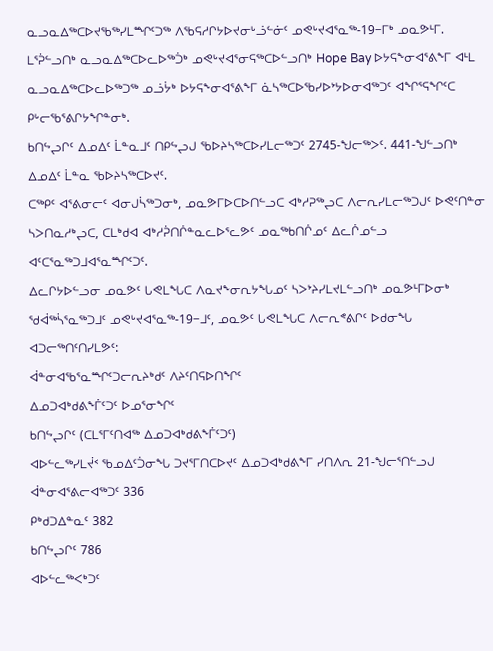ᓇᓗᓇᐃᖅᑕᐅᔪᖃᖅᓯᒪᙱᑦᑐᖅ ᐱᖃᕋᓱᒋᔭᐅᔪᓂᒡᓘᓪᓃᑦ ᓄᕙᒡᔪᐊᕐᓇᖅ-19−ᒥᒃ ᓄᓇᕗᒻᒥ. ᒪᕐᕉᓪᓗᑎᒃ ᓇᓗᓇᐃᖅᑕᐅᓚᐅᖅᑑᒃ ᓄᕙᒡᔪᐊᕐᓂᕋᖅᑕᐅᓪᓗᑎᒃ Hope Bay ᐅᔭᕋᖕᓂᐊᕐᕕᖕᒥ ᐊᒻᒪ ᓇᓗᓇᐃᖅᑕᐅᓚᐅᖅᑐᖅ ᓄᓘᔮᒃ ᐅᔭᕋᖕᓂᐊᕐᕕᖕᒥ ᓈᓴᖅᑕᐅᖃᓯᐅᔾᔭᐅᓂᐊᖅᑐᑦ ᐊᖏᕐᕋᖏᑦᑕ ᑭᒡᓕᖃᕐᕕᒋᔭᖏᓐᓂᒃ.
ᑲᑎᖦᖢᒋᑦ ᐃᓄᐃᑦ ᒫᓐᓇᒧᑦ ᑎᑭᖦᖢᒍ ᖃᐅᔨᓴᖅᑕᐅᓯᒪᓕᖅᑐᑦ 2745-ᖑᓕᖅᐳᑦ. 441-ᖑᓪᓗᑎᒃ ᐃᓄᐃᑦ ᒫᓐᓇ ᖃᐅᔨᓴᖅᑕᐅᔪᑦ.
ᑕᖅᑭᑦ ᐊᕐᕕᓂᓕᑦ ᐊᓂᒍᓵᖅᑐᓂᒃ, ᓄᓇᕗᒥᐅᑕᐅᑎᓪᓗᑕ ᐊᒃᓱᕈᖅᖢᑕ ᐱᓕᕆᓯᒪᓕᖅᑐᒍᑦ ᐅᕙᑦᑎᓐᓂ ᓴᐳᑎᓇᓱᒃᖢᑕ, ᑕᒪᒃᑯᐊ ᐊᒃᓱᕉᑎᒌᓐᓇᓚᐅᕐᓚᕗᑦ ᓄᓇᖅᑲᑎᒌᓄᑦ ᐃᓚᒌᓄᓪᓗ ᐊᑦᑕᕐᓇᖅᑐᒧᐊᕐᓇᙱᑦᑐᑦ.
ᐃᓚᒋᔭᐅᓪᓗᓂ ᓄᓇᕗᑦ ᒐᕙᒪᖓᑕ ᐱᓇᔪᖕᓂᕆᔭᖓᓄᑦ ᓴᐳᔾᔨᓯᒪᔪᒪᓪᓗᑎᒃ ᓄᓇᕗᒻᒥᐅᓂᒃ ᖁᐋᖅᓵᕐᓇᖅᑐᒧᑦ ᓄᕙᒡᔪᐊᕐᓇᖅ-19−ᒧᑦ, ᓄᓇᕗᑦ ᒐᕙᒪᖓᑕ ᐱᓕᕆᕝᕕᒋᑦ ᐅᑯᓂᖓ ᐊᑐᓕᖅᑎᑦᑎᓯᒪᕗᑦ:
ᐋᓐᓂᐊᖃᕐᓇᙱᑦᑐᓕᕆᔨᒃᑯᑦ ᐱᔨᑦᑎᕋᐅᑎᖏᑦ
ᐃᓄᑐᐊᒃᑯᕕᖕᒦᑦᑐᑦ ᐅᓄᕐᓂᖏᑦ
ᑲᑎᖦᖢᒋᑦ (ᑕᒪᕐᒥᑦᑎᐊᖅ ᐃᓄᑐᐊᒃᑯᕕᖕᒦᑦᑐᑦ)
ᐊᐅᓪᓚᖅᓯᒪᔫᑉ ᖃᓄᐃᑦᑑᓂᖓ ᑐᔪᕐᒥᑎᑕᐅᔪᑦ ᐃᓄᑐᐊᒃᑯᕕᖕᒥ ᓯᑎᐱᕆ 21-ᖑᓕᕐᑎᓪᓗᒍ
ᐋᓐᓂᐊᕐᕕᓕᐊᖅᑐᑦ 336
ᑭᒃᑯᑐᐃᓐᓇᑦ 382
ᑲᑎᖦᖢᒋᑦ 786
ᐊᐅᓪᓚᖅᐸᒃᑐᑦ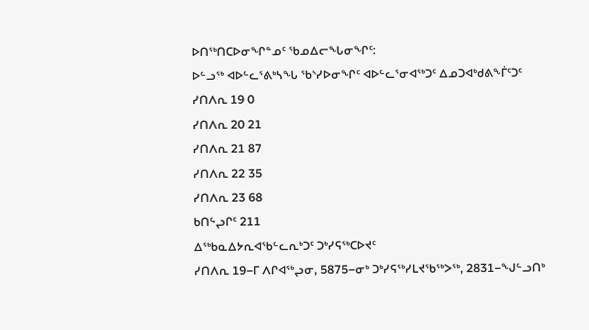ᐅᑎᖅᑎᑕᐅᓂᖏᓐᓄᑦ ᖃᓄᐃᓕᖓᓂᖏᑦ:
ᐅᓪᓗᖅ ᐊᐅᓪᓚᕐᕕᒃᓴᖓ ᖃᔅᓯᐅᓂᖏᑦ ᐊᐅᓪᓚᕐᓂᐊᖅᑐᑦ ᐃᓄᑐᐊᒃᑯᕕᖕᒦᑦᑐᑦ
ᓯᑎᐱᕆ 19 0
ᓯᑎᐱᕆ 20 21
ᓯᑎᐱᕆ 21 87
ᓯᑎᐱᕆ 22 35
ᓯᑎᐱᕆ 23 68
ᑲᑎᖦᖢᒋᑦ 211
ᐃᖅᑲᓇᐃᔭᕆᐊᖃᓪᓚᕆᒃᑐᑦ ᑐᒃᓯᕋᖅᑕᐅᔪᑦ
ᓯᑎᐱᕆ 19−ᒥ ᐱᒋᐊᖅᖢᓂ, 5875−ᓂᒃ ᑐᒃᓯᕋᖅᓯᒪᔪᖃᖅᐳᖅ, 2831−ᖑᓪᓗᑎᒃ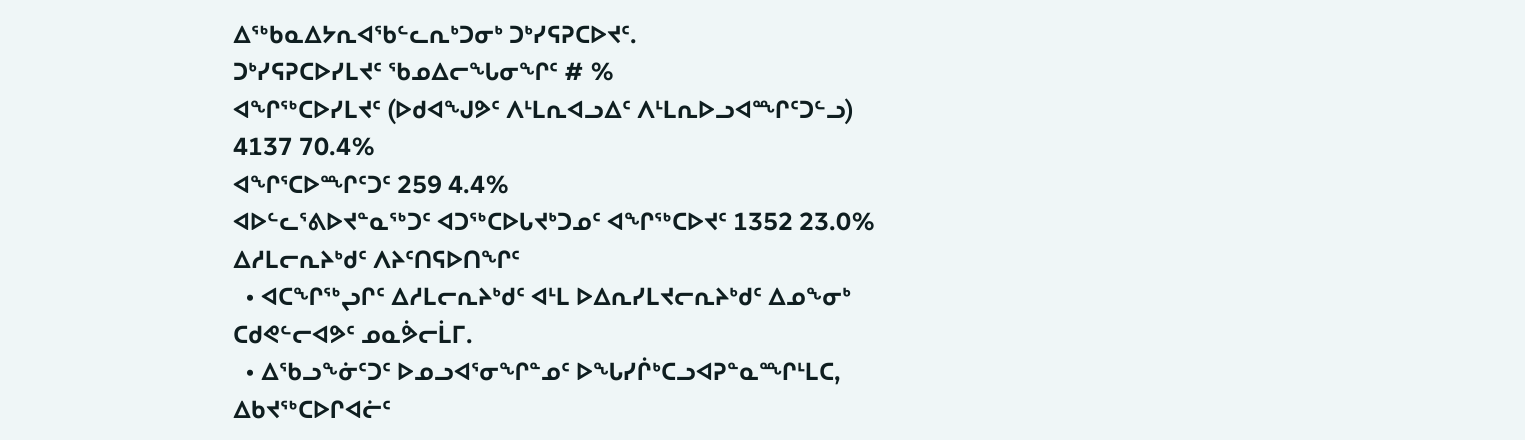ᐃᖅᑲᓇᐃᔭᕆᐊᖃᓪᓚᕆᒃᑐᓂᒃ ᑐᒃᓯᕋᕈᑕᐅᔪᑦ.
ᑐᒃᓯᕋᕈᑕᐅᓯᒪᔪᑦ ᖃᓄᐃᓕᖓᓂᖏᑦ # %
ᐊᖏᖅᑕᐅᓯᒪᔪᑦ (ᐅᑯᐊᖑᕗᑦ ᐱᒻᒪᕆᐊᓗᐃᑦ ᐱᒻᒪᕆᐅᓗᐊᙱᑦᑐᓪᓗ) 4137 70.4%
ᐊᖏᕐᑕᐅᙱᑦᑐᑦ 259 4.4%
ᐊᐅᓪᓚᕐᕕᐅᔪᓐᓇᖅᑐᑦ ᐊᑐᖅᑕᐅᒐᔪᒃᑐᓄᑦ ᐊᖏᖅᑕᐅᔪᑦ 1352 23.0%
ᐃᓱᒪᓕᕆᔨᒃᑯᑦ ᐱᔨᑦᑎᕋᐅᑎᖏᑦ
  • ᐊᑕᖏᖅᖢᒋᑦ ᐃᓱᒪᓕᕆᔨᒃᑯᑦ ᐊᒻᒪ ᐅᐃᕆᓯᒪᔪᓕᕆᔨᒃᑯᑦ ᐃᓄᖕᓂᒃ ᑕᑯᕙᓪᓕᐊᕗᑦ ᓄᓇᕘᓕᒫᒥ.
  • ᐃᖃᓗᖕᓃᑦᑐᑦ ᐅᓄᓗᐊᕐᓂᖏᓐᓄᑦ ᐅᖓᓯᒌᒃᑕᓗᐊᕈᓐᓇᙱᒻᒪᑕ, ᐃᑲᔪᖅᑕᐅᒋᐊᓖᑦ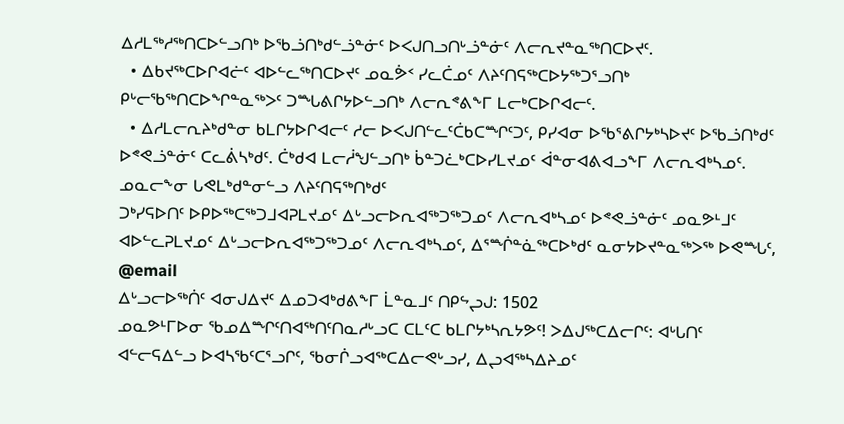ᐃᓱᒪᖅᓱᖅᑎᑕᐅᓪᓗᑎᒃ ᐅᖃᓘᑎᒃᑯᓪᓘᓐᓃᑦ ᐅᐸᒍᑎᓗᑎᒡᓘᓐᓃᑦ ᐱᓕᕆᔪᓐᓇᖅᑎᑕᐅᔪᑦ.
  • ᐃᑲᔪᖅᑕᐅᒋᐊᓖᑦ ᐊᐅᓪᓚᖅᑎᑕᐅᔪᑦ ᓄᓇᕘᑉ ᓯᓚᑖᓄᑦ ᐱᔨᑦᑎᕋᖅᑕᐅᔭᖅᑐᕐᓗᑎᒃ ᑭᒡᓕᖃᖅᑎᑕᐅᖏᓐᓇᖅᐳᑦ ᑐᙵᕕᒋᔭᐅᓪᓗᑎᒃ ᐱᓕᕆᕝᕕᖕᒥ ᒪᓕᒃᑕᐅᒋᐊᓕᑦ.
  • ᐃᓱᒪᓕᕆᔨᒃᑯᓐᓂ ᑲᒪᒋᔭᐅᒋᐊᓕᑦ ᓱᓕ ᐅᐸᒍᑎᓪᓚᑦᑖᑲᑕᙱᑦᑐᑦ, ᑭᓯᐊᓂ ᐅᖃᕐᕕᒋᔭᒃᓴᐅᔪᑦ ᐅᖃᓘᑎᒃᑯᑦ ᐅᕝᕙᓘᓐᓃᑦ ᑕᓚᕖᓴᒃᑯᑦ. ᑖᒃᑯᐊ ᒪᓕᓲᖑᓪᓗᑎᒃ ᑳᓐᑐᓛᒃᑕᐅᓯᒪᔪᓄᑦ ᐋᓐᓂᐊᕕᐊᓗᖕᒥ ᐱᓕᕆᐊᒃᓴᓄᑦ.
ᓄᓇᓕᖕᓂ ᒐᕙᒪᒃᑯᓐᓂᓪᓗ ᐱᔨᑦᑎᕋᖅᑎᒃᑯᑦ
ᑐᒃᓯᕋᐅᑎᑦ ᐅᑭᐅᖅᑕᖅᑐᒧᐊᕈᒪᔪᓄᑦ ᐃᒡᓗᓕᐅᕆᐊᖅᑐᖅᑐᓄᑦ ᐱᓕᕆᐊᒃᓴᓄᑦ ᐅᕝᕙᓘᓐᓃᑦ ᓄᓇᕗᒻᒧᑦ ᐊᐅᓪᓚᕈᒪᔪᓄᑦ ᐃᒡᓗᓕᐅᕆᐊᖅᑐᖅᑐᓄᑦ ᐱᓕᕆᐊᒃᓴᓄᑦ, ᐃᕐᙲᓐᓈᖅᑕᐅᒃᑯᑦ ᓇᓂᔭᐅᔪᓐᓇᖅᐳᖅ ᐅᕙᙵᑦ, @email
ᐃᒡᓗᓕᐅᖅᑏᑦ ᐊᓂᒍᐃᔪᑦ ᐃᓄᑐᐊᒃᑯᕕᖕᒥ ᒫᓐᓇᒧᑦ ᑎᑭᖦᖢᒍ: 1502
ᓄᓇᕗᒻᒥᐅᓂ ᖃᓄᐃᙱᑦᑎᐊᖅᑎᑦᑎᓇᓱᒡᓗᑕ ᑕᒪᑦᑕ ᑲᒪᒋᔭᒃᓴᕆᔭᕗᑦ! ᐳᐃᒍᖅᑕᐃᓕᒋᑦ: ᐊᒡᒐᑎᑦ ᐊᓪᓕᕋᐃᓪᓗ ᐅᐊᓴᖃᑦᑕᕐᓗᒋᑦ, ᖃᓂᒌᓗᐊᖅᑕᐃᓕᕙᒡᓗᓯ, ᐃᖢᐊᖅᓴᐃᔨᓄᑦ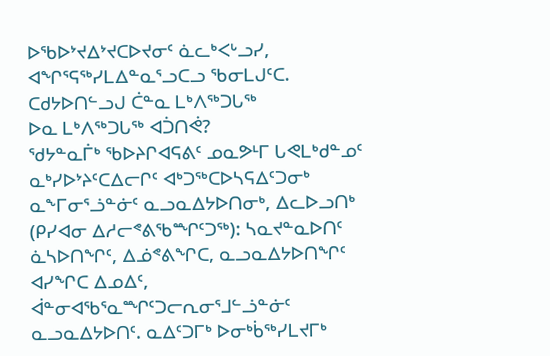ᐅᖃᐅᔾᔪᐃᔾᔪᑕᐅᔪᓂᑦ ᓈᓚᒃᐸᒡᓗᓯ, ᐊᖏᕐᕋᖅᓯᒪᐃᓐᓇᕐᓗᑕᓗ ᖃᓂᒪᒍᑦᑕ.
ᑕᑯᔭᐅᑎᓪᓗᒍ ᑖᓐᓇ ᒪᒃᐱᖅᑐᒐᖅ
ᐅᓇ ᒪᒃᐱᖅᑐᒐᖅ ᐊᑑᑎᕚ?
ᖁᔭᓐᓇᒦᒃ ᖃᐅᔨᒋᐊᕋᕕᑦ ᓄᓇᕗᒻᒥ ᒐᕙᒪᒃᑯᓐᓄᑦ
ᓇᒃᓯᐅᔾᔨᑦᑕᐃᓕᒋᑦ ᐊᒃᑐᖅᑕᐅᓴᕋᐃᑦᑐᓂᒃ ᓇᖕᒥᓂᕐᓘᓐᓃᑦ ᓇᓗᓇᐃᔭᐅᑎᓂᒃ, ᐃᓚᐅᓗᑎᒃ (ᑭᓯᐊᓂ ᐃᓱᓕᕝᕕᖃᙱᑦᑐᖅ): ᓴᓇᔪᓐᓇᐅᑎᑦ ᓈᓴᐅᑎᖏᑦ, ᐃᓅᕝᕕᖏᑕ, ᓇᓗᓇᐃᔭᐅᑎᖏᑦ ᐊᓯᖏᑕ ᐃᓄᐃᑦ, ᐋᓐᓂᐊᖃᕐᓇᙱᑦᑐᓕᕆᓂᕐᒧᓪᓘᓐᓃᑦ ᓇᓗᓇᐃᔭᐅᑎᑦ. ᓇᐃᑦᑐᒥᒃ ᐅᓂᒃᑳᖅᓯᒪᔪᒥᒃ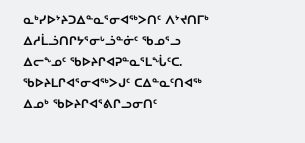ᓇᒃᓯᐅᔾᔨᑐᐃᓐᓇᕐᓂᐊᖅᐳᑎᑦ ᐱᔾᔪᑎᒥᒃ ᐃᓱᒫᓘᑎᒋᔭᕐᓂᒡᓘᓐᓃᑦ ᖃᓄᕐᓗ ᐃᓕᖕᓄᑦ ᖃᐅᔨᒋᐊᕈᓐᓇᕐᒪᖔᑦᑕ. ᖃᐅᔨᒪᒋᐊᕐᓂᐊᖅᐳᒍᑦ ᑕᐃᓐᓇᑦᑎᐊᖅ ᐃᓄᒃ ᖃᐅᔨᒋᐊᕐᕕᒋᓗᓂᑎᑦ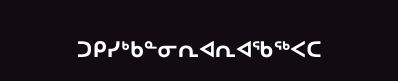ᑐᑭᓯᒃᑲᓐᓂᕆᐊᕆᐊᖃᖅᐸᑕ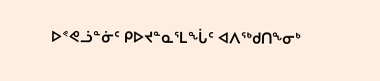ᐅᕝᕙᓘᓐᓃᑦ ᑭᐅᔪᓐᓇᕐᒪᖔᑦ ᐊᐱᖅᑯᑎᖕᓂᒃ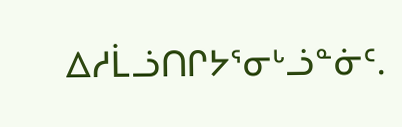ᐃᓱᒫᓘᑎᒋᔭᕐᓂᒡᓘᓐᓃᑦ.